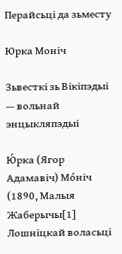Перайсьці да зьместу

Юрка Моніч

Зьвесткі зь Вікіпэдыі — вольнай энцыкляпэдыі

Ю́рка (Ягор Адамавіч) Мо́ніч (1890, Малыя Жаберычы[1] Лошніцкай воласьці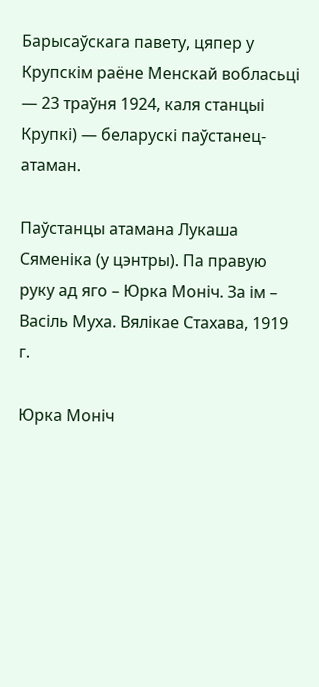Барысаўскага павету, цяпер у Крупскім раёне Менскай вобласьці — 23 траўня 1924, каля станцыі Крупкі) — беларускі паўстанец-атаман.

Паўстанцы атамана Лукаша Сяменіка (у цэнтры). Па правую руку ад яго – Юрка Моніч. За ім – Васіль Муха. Вялікае Стахава, 1919 г.

Юрка Моніч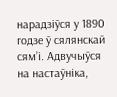нарадзіўся у 1890 годзе ў сялянскай сям’і. Адвучыўся на настаўніка,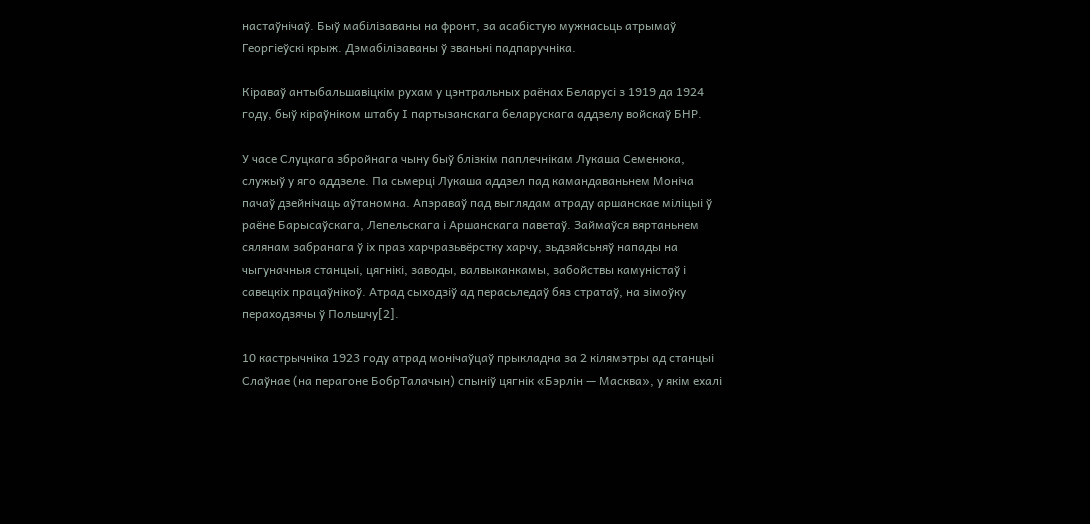настаўнічаў. Быў мабілізаваны на фронт, за асабістую мужнасьць атрымаў Георгіеўскі крыж. Дэмабілізаваны ў званьні падпаручніка.

Кіраваў антыбальшавіцкім рухам у цэнтральных раёнах Беларусі з 1919 да 1924 году, быў кіраўніком штабу І партызанскага беларускага аддзелу войскаў БНР.

У часе Слуцкага збройнага чыну быў блізкім паплечнікам Лукаша Семенюка, служыў у яго аддзеле. Па сьмерці Лукаша аддзел пад камандаваньнем Моніча пачаў дзейнічаць аўтаномна. Апэраваў пад выглядам атраду аршанскае міліцыі ў раёне Барысаўскага, Лепельскага і Аршанскага паветаў. Займаўся вяртаньнем сялянам забранага ў іх праз харчразьвёрстку харчу, зьдзяйсьняў напады на чыгуначныя станцыі, цягнікі, заводы, валвыканкамы, забойствы камуністаў і савецкіх працаўнікоў. Атрад сыходзіў ад перасьледаў бяз стратаў, на зімоўку пераходзячы ў Польшчу[2].

10 кастрычніка 1923 году атрад монічаўцаў прыкладна за 2 кілямэтры ад станцыі Слаўнае (на перагоне БобрТалачын) спыніў цягнік «Бэрлін — Масква», у якім ехалі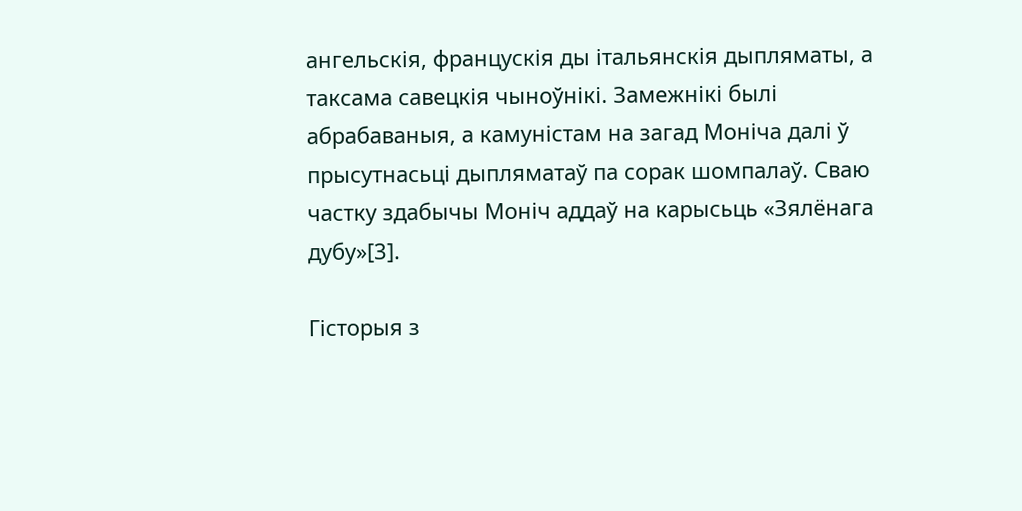ангельскія, францускія ды італьянскія дыпляматы, а таксама савецкія чыноўнікі. Замежнікі былі абрабаваныя, а камуністам на загад Моніча далі ў прысутнасьці дыпляматаў па сорак шомпалаў. Сваю частку здабычы Моніч аддаў на карысьць «Зялёнага дубу»[3].

Гісторыя з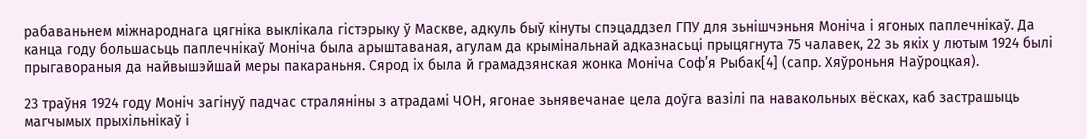рабаваньнем міжнароднага цягніка выклікала гістэрыку ў Маскве, адкуль быў кінуты спэцаддзел ГПУ для зьнішчэньня Моніча і ягоных паплечнікаў. Да канца году большасьць паплечнікаў Моніча была арыштаваная, агулам да крымінальнай адказнасьці прыцягнута 75 чалавек, 22 зь якіх у лютым 1924 былі прыгавораныя да найвышэйшай меры пакараньня. Сярод іх была й грамадзянская жонка Моніча Соф’я Рыбак[4] (сапр. Хяўроньня Наўроцкая).

23 траўня 1924 году Моніч загінуў падчас страляніны з атрадамі ЧОН, ягонае зьнявечанае цела доўга вазілі па навакольных вёсках, каб застрашыць магчымых прыхільнікаў і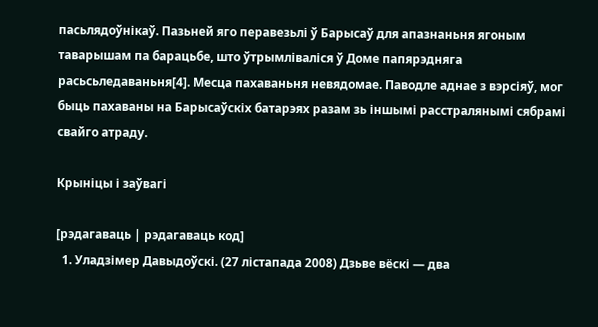пасьлядоўнікаў. Пазьней яго перавезьлі ў Барысаў для апазнаньня ягоным таварышам па барацьбе, што ўтрымліваліся ў Доме папярэдняга расьсьледаваньня[4]. Месца пахаваньня невядомае. Паводле аднае з вэрсіяў, мог быць пахаваны на Барысаўскіх батарэях разам зь іншымі расстралянымі сябрамі свайго атраду.

Крыніцы і заўвагі

[рэдагаваць | рэдагаваць код]
  1. Уладзімер Давыдоўскі. (27 лістапада 2008) Дзьве вёскі — два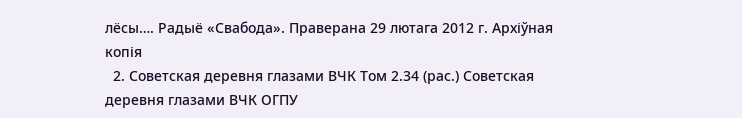лёсы…. Радыё «Свабода». Праверана 29 лютага 2012 г. Архіўная копія
  2. Советская деревня глазами ВЧК Том 2.34 (рас.) Советская деревня глазами ВЧК ОГПУ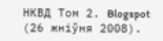НКВД Том 2. Blogspot (26 жніўня 2008).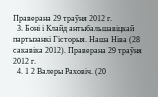Праверана 29 траўня 2012 г.
  3. Боні і Клайд антыбальшавіцкай партызанкі Гісторыя. Наша Ніва (28 сакавіка 2012). Праверана 29 траўня 2012 г.
  4. 1 2 Валеры Раховіч. (20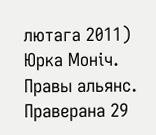лютага 2011) Юрка Моніч. Правы альянс. Праверана 29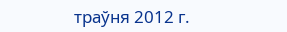траўня 2012 г.